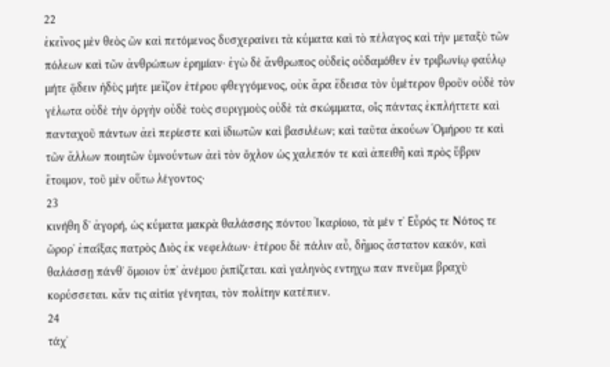22
ἐκεῖνος μὲν θεὸς ὢν καὶ πετόμενος δυσχεραίνει τὰ κύματα καὶ τὸ πέλαγος καὶ τὴν μεταξὺ τῶν πόλεων καὶ τῶν ἀνθρώπων ἐρημίαν· ἐγὼ δὲ ἄνθρωπος οὐδεὶς οὐδαμόθεν ἐν τριβωνίῳ φαύλῳ μήτε ᾅδειν ἡδὺς μήτε μεῖζον ἑτέρου φθεγγόμενος, οὐκ ἄρα ἔδεισα τὸν ὑμέτερον θροῦν οὐδὲ τὸν γέλωτα οὐδὲ τὴν ὀργὴν οὐδὲ τοὺς συριγμοὺς οὐδὲ τὰ σκώμματα, οἷς πάντας ἐκπλήττετε καὶ πανταχοῦ πάντων ἀεὶ περίεστε καὶ ἰδιωτῶν καὶ βασιλέων; καὶ ταῦτα ἀκούων Ὁμήρου τε καὶ τῶν ἄλλων ποιητῶν ὑμνούντων ἀεὶ τὸν ὄχλον ὡς χαλεπόν τε καὶ ἀπειθῆ καὶ πρὸς ὕβριν ἕτοιμον, τοῦ μὲν οὕτω λέγοντος·
23
κινήθη δʼ ἀγορή, ὡς κύματα μακρὰ θαλάσσης πόντου Ἰκαρίοιο, τὰ μέν τʼ Εὖρός τε Νότος τε ὤρορʼ ἐπαΐξας πατρὸς Διὸς ἐκ νεφελάων· ἑτέρου δὲ πάλιν αὖ, δῆμος ἄστατον κακόν, καὶ θαλάσσῃ πάνθʼ ὅμοιον ὑπʼ ἀνέμου ῥιπίζεται. καὶ γαληνὸς εντηχω παν πνεῦμα βραχὺ κορύσσεται. κἄν τις αἰτία γένηται, τὸν πολίτην κατέπιεν.
24
τάχʼ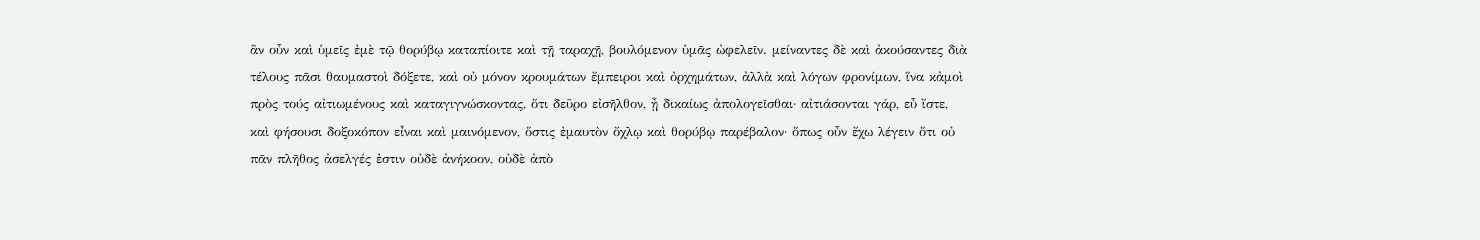ἂν οὖν καὶ ὑμεῖς ἐμὲ τῷ θορύβῳ καταπίοιτε καὶ τῇ ταραχῇ, βουλόμενον ὑμᾶς ὠφελεῖν. μείναντες δὲ καὶ ἀκούσαντες διὰ τέλους πᾶσι θαυμαστοὶ δόξετε, καὶ οὐ μόνον κρουμάτων ἔμπειροι καὶ ὀρχημάτων, ἀλλὰ καὶ λόγων φρονίμων, ἵνα κἀμοὶ πρὸς τούς αἰτιωμένους καὶ καταγιγνώσκοντας, ὅτι δεῦρο εἰσῆλθον, ᾖ δικαίως ἀπολογεῖσθαι· αἰτιάσονται γάρ, εὖ ἴστε, καὶ φήσουσι δοξοκόπον εἶναι καὶ μαινόμενον, ὅστις ἐμαυτὸν ὄχλῳ καὶ θορύβῳ παρέβαλον· ὅπως οὖν ἔχω λέγειν ὅτι οὐ πᾶν πλῆθος ἀσελγές ἐστιν οὐδὲ ἀνήκοον, οὐδὲ ἀπὸ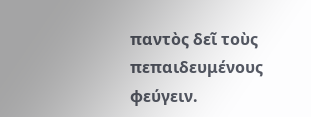παντὸς δεῖ τοὺς πεπαιδευμένους φεύγειν.